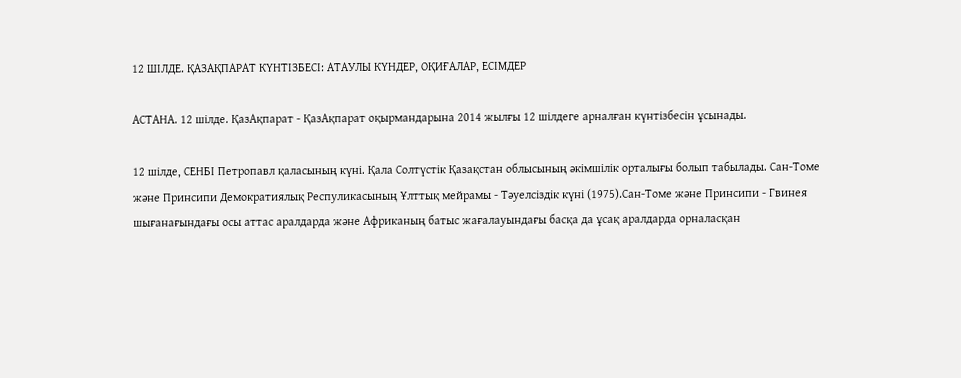12 ШІЛДЕ. ҚАЗАҚПАРАТ КҮНТІЗБЕСІ: АТАУЛЫ КҮНДЕР, ОҚИҒАЛАР, ЕСІМДЕР

АСТАНА. 12 шілде. ҚазАқпарат - ҚазАқпарат оқырмандарына 2014 жылғы 12 шілдеге арналған күнтізбесін ұсынады.

12 шілде, СЕНБІ Петропавл қаласының күні. Қала Солтүстік Қазақстан облысының әкімшілік орталығы болып табылады. Сан-Томе және Принсипи Демократиялық Респуликасының Ұлттық мейрамы - Тәуелсіздік күні (1975).Сан-Томе және Принсипи - Гвинея шығанағындағы осы аттас аралдарда және Африканың батыс жағалауындағы басқа да ұсақ аралдарда орналасқан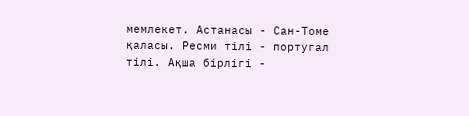мемлекет. Астанасы - Сан-Томе қаласы. Ресми тілі - португал тілі. Ақша бірлігі -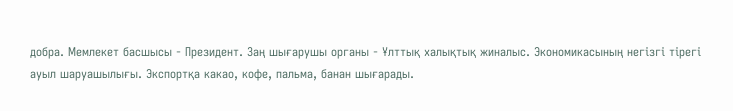добра. Мемлекет басшысы - Президент. Заң шығарушы органы - Ұлттық халықтық жиналыс. Экономикасының негізгі тірегі ауыл шаруашылығы. Экспортқа какао, кофе, пальма, банан шығарады.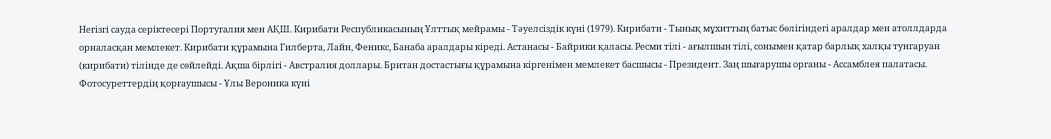Негізгі сауда серіктесері Португалия мен АҚШ. Кирибати Республикасының Ұлттық мейрамы - Тәуелсіздік күні (1979). Кирибати - Тынық мұхиттың батыс бөлігіндегі аралдар мен атоллдарда орналасқан мемлекет. Кирибати құрамына Гилберта, Лайн, Феникс, Банаба аралдары кіреді. Астанасы - Байрики қаласы. Ресми тілі - ағылшын тілі, сонымен қатар барлық халқы тунгаруан (кирибати) тілінде де сөйлейді. Ақша бірлігі - Австралия доллары. Британ достастығы құрамына кіргенімен мемлекет басшысы - Президент. Заң шығарушы органы - Ассамблея палатасы. Фотосуреттердің қорғаушысы - Ұлы Вероника күні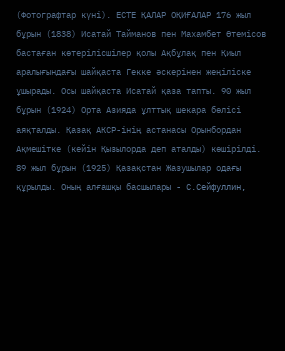(Фотографтар күні). ЕСТЕ ҚАЛАР ОҚИҒАЛАР 176 жыл бұрын (1838) Исатай Тайманов пен Махамбет Өтемісов бастаған көтерілісшілер қолы Ақбұлақ пен Қиыл аралығындағы шайқаста Гекке әскерінен жеңіліске ұшырады. Осы шайқаста Исатай қаза тапты. 90 жыл бұрын (1924) Орта Азияда ұлттық шекара бөлісі аяқталды. Қазақ АКСР-інің астанасы Орынбордан Ақмешітке (кейін Қызылорда деп аталды) көшірілді. 89 жыл бұрын (1925) Қазақстан Жазушылар одағы құрылды. Оның алғашқы басшылары - С.Сейфуллин,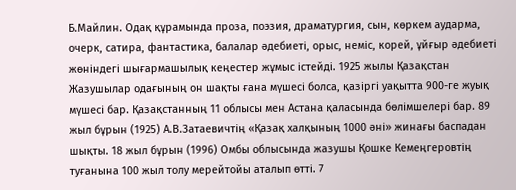Б.Майлин. Одақ құрамында проза, поэзия, драматургия, сын, көркем аударма, очерк, сатира, фантастика, балалар әдебиеті, орыс, неміс, корей, ұйғыр әдебиеті жөніндегі шығармашылық кеңестер жұмыс істейді. 1925 жылы Қазақстан Жазушылар одағының он шақты ғана мүшесі болса, қазіргі уақытта 900-ге жуық мүшесі бар. Қазақстанның 11 облысы мен Астана қаласында бөлімшелері бар. 89 жыл бұрын (1925) А.В.Затаевичтің «Қазақ халқының 1000 әні» жинағы баспадан шықты. 18 жыл бұрын (1996) Омбы облысында жазушы Қошке Кемеңгеровтің туғанына 100 жыл толу мерейтойы аталып өтті. 7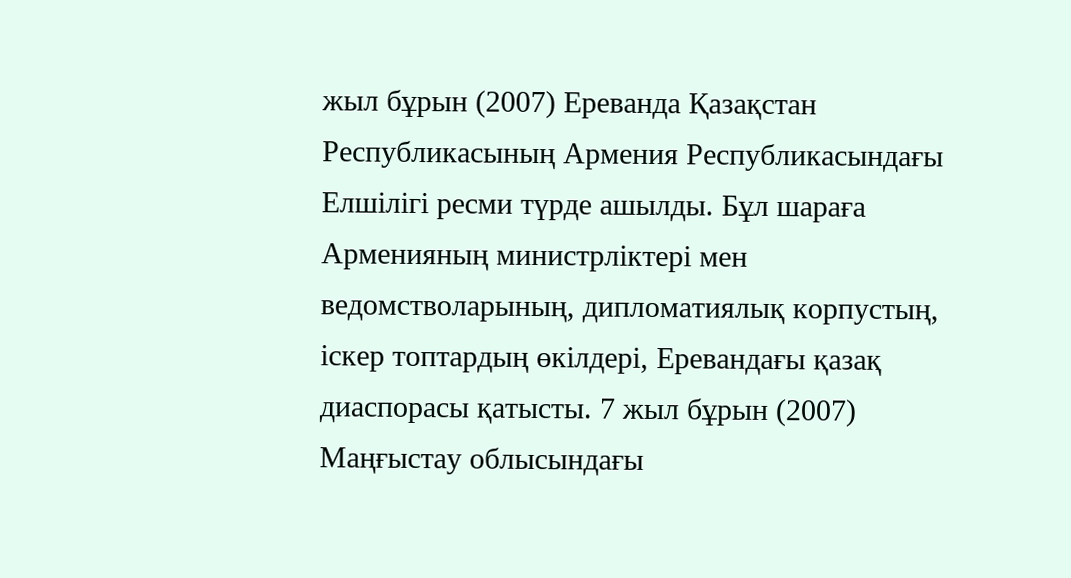жыл бұрын (2007) Ереванда Қазақстан Республикасының Армения Республикасындағы Елшілігі ресми түрде ашылды. Бұл шараға Арменияның министрліктері мен ведомстволарының, дипломатиялық корпустың, іскер топтардың өкілдері, Еревандағы қазақ диаспорасы қатысты. 7 жыл бұрын (2007) Маңғыстау облысындағы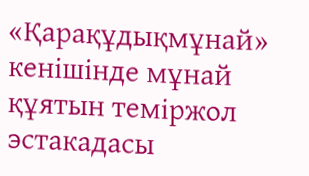«Қарақұдықмұнай» кенішінде мұнай құятын теміржол эстакадасы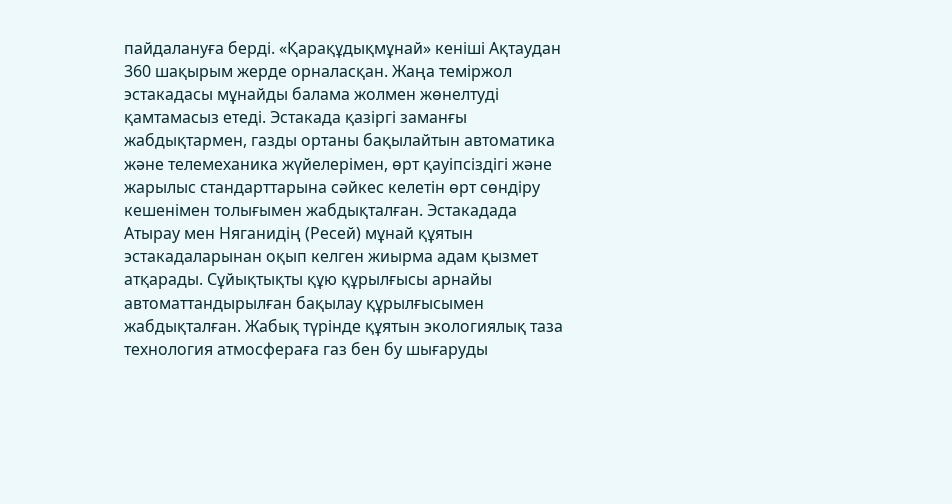пайдалануға берді. «Қарақұдықмұнай» кеніші Ақтаудан 360 шақырым жерде орналасқан. Жаңа теміржол эстакадасы мұнайды балама жолмен жөнелтуді қамтамасыз етеді. Эстакада қазiргi заманғы жабдықтармен, газды ортаны бақылайтын автоматика және телемеханика жүйелерiмен, өрт қауіпсіздігі және жарылыс стандарттарына сәйкес келетін өрт сөндіру кешенімен толығымен жабдықталған. Эстакадада Атырау мен Няганидің (Ресей) мұнай құятын эстакадаларынан оқып келген жиырма адам қызмет атқарады. Сұйықтықты құю құрылғысы арнайы автоматтандырылған бақылау құрылғысымен жабдықталған. Жабық түрінде құятын экологиялық таза технология атмосфераға газ бен бу шығаруды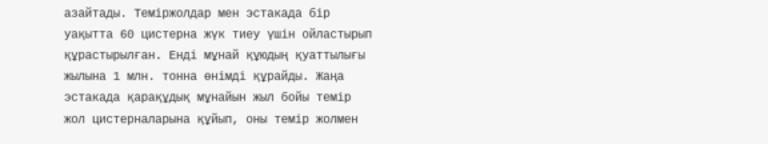азайтады. Темiржолдар мен эстакада бір уақытта 60 цистерна жүк тиеу үшін ойластырып құрастырылған. Енді мұнай құюдың қуаттылығы жылына 1 млн. тонна өнімді құрайды. Жаңа эстакада қарақұдық мұнайын жыл бойы темір жол цистерналарына құйып, оны темір жолмен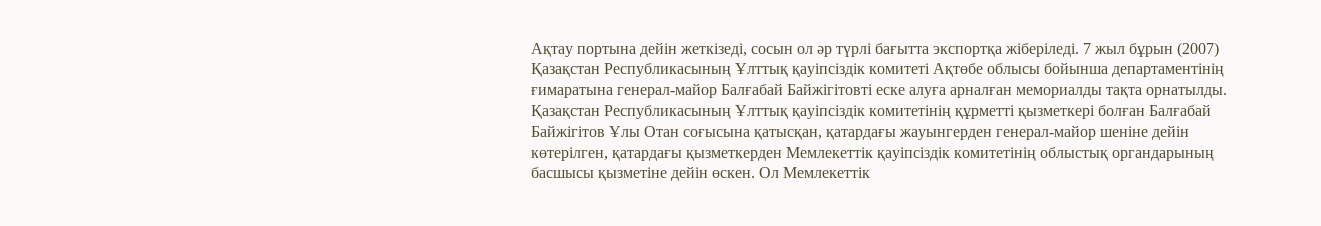Ақтау портына дейін жеткізеді, сосын ол әр түрлі бағытта экспортқа жіберіледі. 7 жыл бұрын (2007) Қазақстан Республикасының Ұлттық қауіпсіздік комитеті Ақтөбе облысы бойынша департаментінің ғимаратына генерал-майор Балғабай Байжігітовті еске алуға арналған мемориалды тақта орнатылды. Қазақстан Республикасының Ұлттық қауіпсіздік комитетінің құрметті қызметкері болған Балғабай Байжігітов Ұлы Отан соғысына қатысқан, қатардағы жауынгерден генерал-майор шеніне дейін көтерілген, қатардағы қызметкерден Мемлекеттік қауіпсіздік комитетінің облыстық органдарының басшысы қызметіне дейін өскен. Ол Мемлекеттік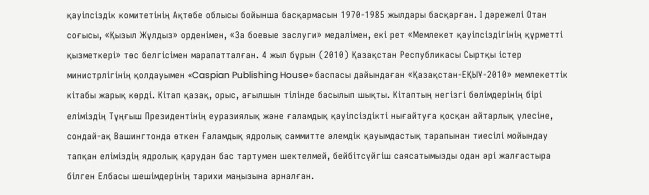қауіпсіздік комитетінің Ақтөбе облысы бойынша басқармасын 1970-1985 жылдары басқарған. І дәрежелі Отан соғысы, «Қызыл Жұлдыз» орденімен, «За боевые заслуги» медалімен, екі рет «Мемлекет қауіпсіздігінің құрметті қызметкері» төс белгісімен марапатталған. 4 жыл бұрын (2010) Қазақстан Республикасы Сыртқы істер министрлігінің қолдауымен «Caspian Publishing House» баспасы дайындаған «Қазақстан-ЕҚЫҰ-2010» мемлекеттік кітабы жарық көрді. Кітап қазақ, орыс, ағылшын тілінде басылып шықты. Кітаптың негізгі бөлімдерінің бірі еліміздің Тұңғыш Президентінің еуразиялық және ғаламдық қауіпсіздікті нығайтуға қосқан айтарлық үлесіне, сондай-ақ Вашингтонда өткен Ғаламдық ядролық саммитте әлемдік қауымдастық тарапынан тиесілі мойындау тапқан еліміздің ядролық қарудан бас тартумен шектелмей, бейбітсүйгіш саясатымызды одан әрі жалғастыра білген Елбасы шешімдерінің тарихи маңызына арналған.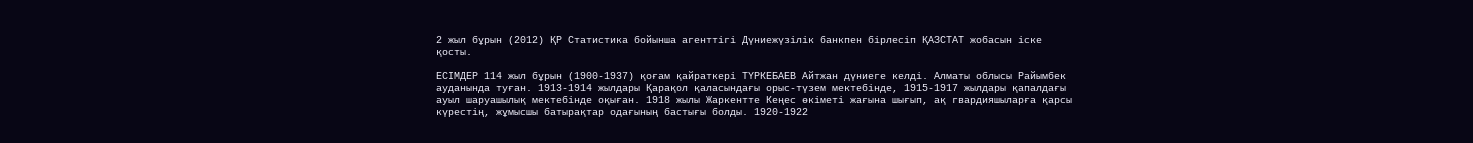2 жыл бұрын (2012) ҚР Статистика бойынша агенттігі Дүниежүзілік банкпен бірлесіп ҚАЗСТАТ жобасын іске қосты.

ЕСІМДЕР 114 жыл бұрын (1900-1937) қоғам қайраткері ТҮРКЕБАЕВ Айтжан дүниеге келді. Алматы облысы Райымбек ауданында туған. 1913-1914 жылдары Қарақол қаласындағы орыс-түзем мектебінде, 1915-1917 жылдары қапалдағы ауыл шаруашылық мектебінде оқыған. 1918 жылы Жаркентте Кеңес өкіметі жағына шығып, ақ гвардияшыларға қарсы күрестің, жұмысшы батырақтар одағының бастығы болды. 1920-1922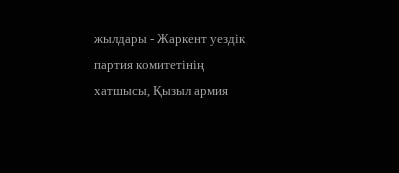жылдары - Жаркент уездік партия комитетінің хатшысы, Қызыл армия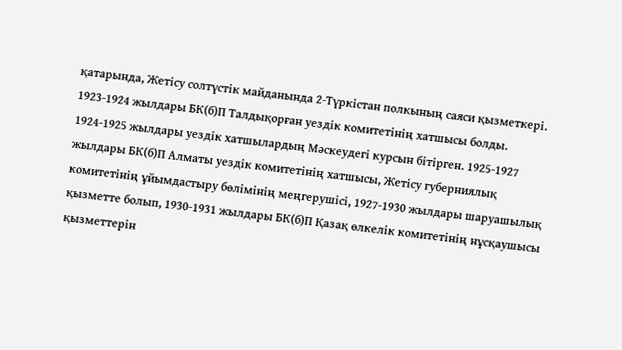қатарында, Жетісу солтүстік майданында 2-Түркістан полкының саяси қызметкері. 1923-1924 жылдары БК(б)П Талдықорған уездік комитетінің хатшысы болды. 1924-1925 жылдары уездік хатшылардың Мәскеудегі курсын бітірген. 1925-1927 жылдары БК(б)П Алматы уездік комитетінің хатшысы, Жетісу губерниялық комитетінің ұйымдастыру бөлімінің меңгерушісі, 1927-1930 жылдары шаруашылық қызметте болып, 1930-1931 жылдары БК(б)П Қазақ өлкелік комитетінің нұсқаушысы қызметтерін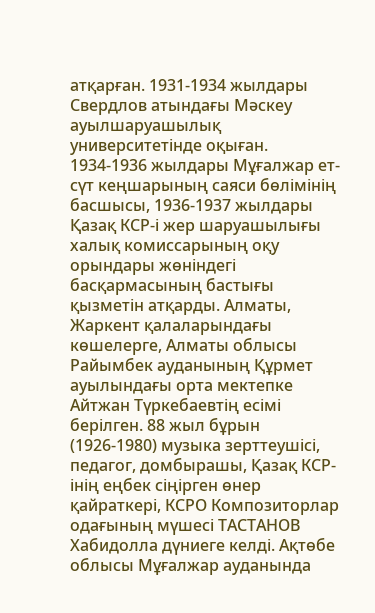атқарған. 1931-1934 жылдары Свердлов атындағы Мәскеу ауылшаруашылық университетінде оқыған. 1934-1936 жылдары Мұғалжар ет-сүт кеңшарының саяси бөлімінің басшысы, 1936-1937 жылдары Қазақ КСР-і жер шаруашылығы халық комиссарының оқу орындары жөніндегі басқармасының бастығы қызметін атқарды. Алматы, Жаркент қалаларындағы көшелерге, Алматы облысы Райымбек ауданының Құрмет ауылындағы орта мектепке Айтжан Түркебаевтің есімі берілген. 88 жыл бұрын (1926-1980) музыка зерттеушісі, педагог, домбырашы, Қазақ КСР-інің еңбек сіңірген өнер қайраткері, КСРО Композиторлар одағының мүшесі ТАСТАНОВ Хабидолла дүниеге келді. Ақтөбе облысы Мұғалжар ауданында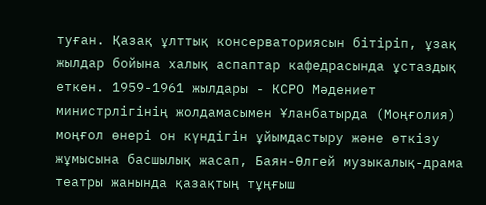туған. Қазақ ұлттық консерваториясын бітіріп, ұзақ жылдар бойына халық аспаптар кафедрасында ұстаздық еткен. 1959-1961 жылдары - КСРО Мәдениет министрлігінің жолдамасымен Ұланбатырда (Моңғолия) моңғол өнері он күндігін ұйымдастыру және өткізу жұмысына басшылық жасап, Баян-Өлгей музыкалық-драма театры жанында қазақтың тұңғыш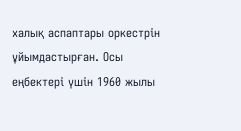халық аспаптары оркестрін ұйымдастырған. Осы еңбектері үшін 1960 жылы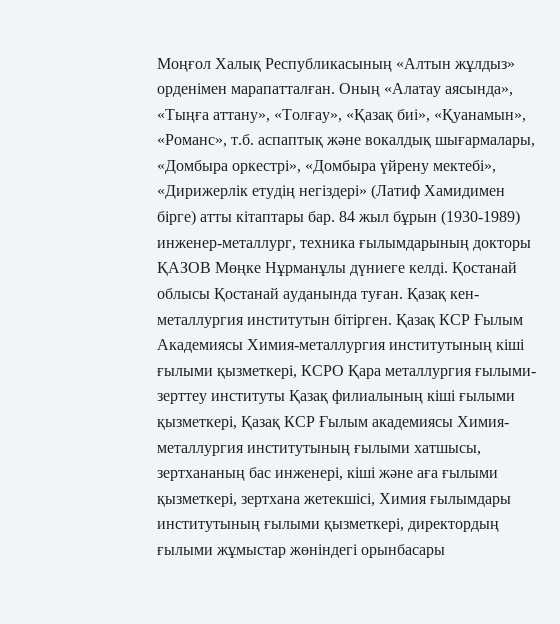Моңғол Халық Республикасының «Алтын жұлдыз» орденімен марапатталған. Оның «Алатау аясында», «Тыңға аттану», «Толғау», «Қазақ биі», «Қуанамын», «Романс», т.б. аспаптық және вокалдық шығармалары, «Домбыра оркестрі», «Домбыра үйрену мектебі», «Дирижерлік етудің негіздері» (Латиф Хамидимен бірге) атты кітаптары бар. 84 жыл бұрын (1930-1989) инженер-металлург, техника ғылымдарының докторы ҚАЗОВ Мөңке Нұрманұлы дүниеге келді. Қостанай облысы Қостанай ауданында туған. Қазақ кен-металлургия институтын бітірген. Қазақ КСР Ғылым Академиясы Химия-металлургия институтының кіші ғылыми қызметкері, КСРО Қара металлургия ғылыми-зерттеу институты Қазақ филиалының кіші ғылыми қызметкері, Қазақ КСР Ғылым академиясы Химия-металлургия институтының ғылыми хатшысы, зертхананың бас инженері, кіші және аға ғылыми қызметкері, зертхана жетекшісі, Химия ғылымдары институтының ғылыми қызметкері, директордың ғылыми жұмыстар жөніндегі орынбасары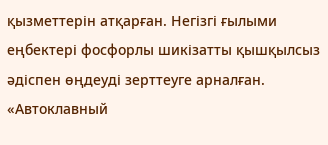қызметтерін атқарған. Негізгі ғылыми еңбектері фосфорлы шикізатты қышқылсыз әдіспен өңдеуді зерттеуге арналған. «Автоклавный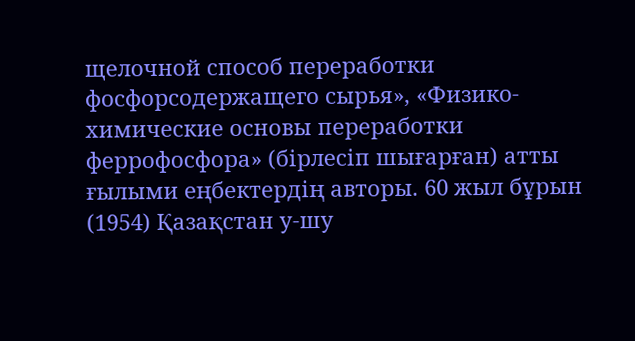щелочной способ переработки фосфорсодержащего сырья», «Физико-химические основы переработки феррофосфора» (бірлесіп шығарған) атты ғылыми еңбектердің авторы. 60 жыл бұрын (1954) Қазақстан у-шу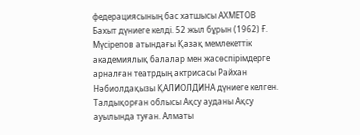федерациясының бас хатшысы АХМЕТОВ Бахыт дүниеге келді. 52 жыл бұрын (1962) Ғ. Мүсірепов атындағы Қазақ мемлекеттік академиялық балалар мен жасөспірімдерге арналған театрдың актрисасы Райхан Нәбиолдақызы ҚАЛИОЛДИНА дүниеге келген. Талдықорған облысы Ақсу ауданы Ақсу ауылында туған. Алматы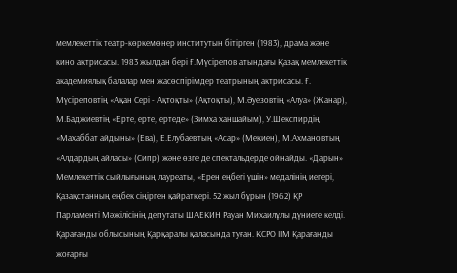мемлекеттік театр-көркемөнер институтын бітірген (1983), драма және кино актрисасы. 1983 жылдан бері Ғ.Мүсірепов атындағы Қазақ мемлекеттік академиялық балалар мен жасөспірімдер театрының актрисасы. Ғ. Мүсіреповтің «Ақан Сері - Ақтоқты» (Ақтоқты), М.Әуезовтің «Алуа» (Жанар), М.Баджиевтің «Ерте, ерте, ертеде» (Зимха ханшайым), У.Шекспирдің «Махаббат айдыны» (Ева), Е.Елубаевтың «Асар» (Мекиен), М.Ахмановтың «Алдардың айласы» (Сипр) және өзге де спектальдерде ойнайды. «Дарын» Мемлекеттік сыйлығының лауреаты, «Ерен еңбегі үшін» медалінің иегері, Қазақстанның еңбек сіңірген қайраткері. 52 жыл бұрын (1962) ҚР Парламенті Мәжілісінің депутаты ШАЕКИН Рауан Михаилұлы дүниеге келді. Қарағанды облысының Қарқаралы қаласында туған. КСРО ІІМ Қарағанды жоғарғы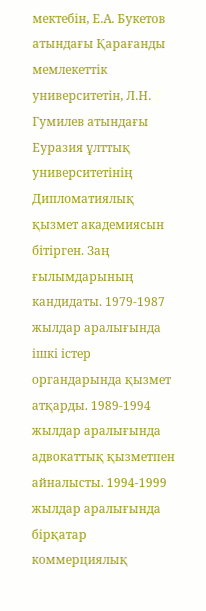мектебін, Е.А. Букетов атындағы Қарағанды мемлекеттік университетін, Л.Н. Гумилев атындағы Еуразия ұлттық университетінің Дипломатиялық қызмет академиясын бітірген. Заң ғылымдарының кандидаты. 1979-1987 жылдар аралығында ішкі істер органдарында қызмет атқарды. 1989-1994 жылдар аралығында адвокаттық қызметпен айналысты. 1994-1999 жылдар аралығында бірқатар коммерциялық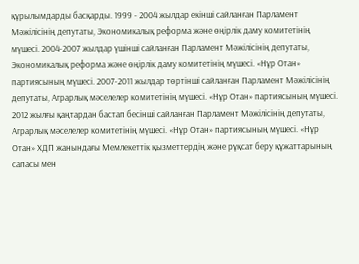құрылымдарды басқарды. 1999 - 2004 жылдар екінші сайланған Парламент Мәжілісінің депутаты, Экономикалық реформа және өңірлік даму комитетінің мүшесі. 2004-2007 жылдар үшінші сайланған Парламент Мәжілісінің депутаты, Экономикалық реформа және өңірлік даму комитетінің мүшесі. «Нұр Отан» партиясының мүшесі. 2007-2011 жылдар төртінші сайланған Парламент Мәжілісінің депутаты, Аграрлық мәселелер комитетінің мүшесі. «Нұр Отан» партиясының мүшесі. 2012 жылғы қаңтардан бастап бесінші сайланған Парламент Мәжілісінің депутаты, Аграрлық мәселелер комитетінің мүшесі. «Нұр Отан» партиясының мүшесі. «Нұр Отан» ХДП жанындағы Мемлекеттік қызметтердің және рұқсат беру құжаттарының сапасы мен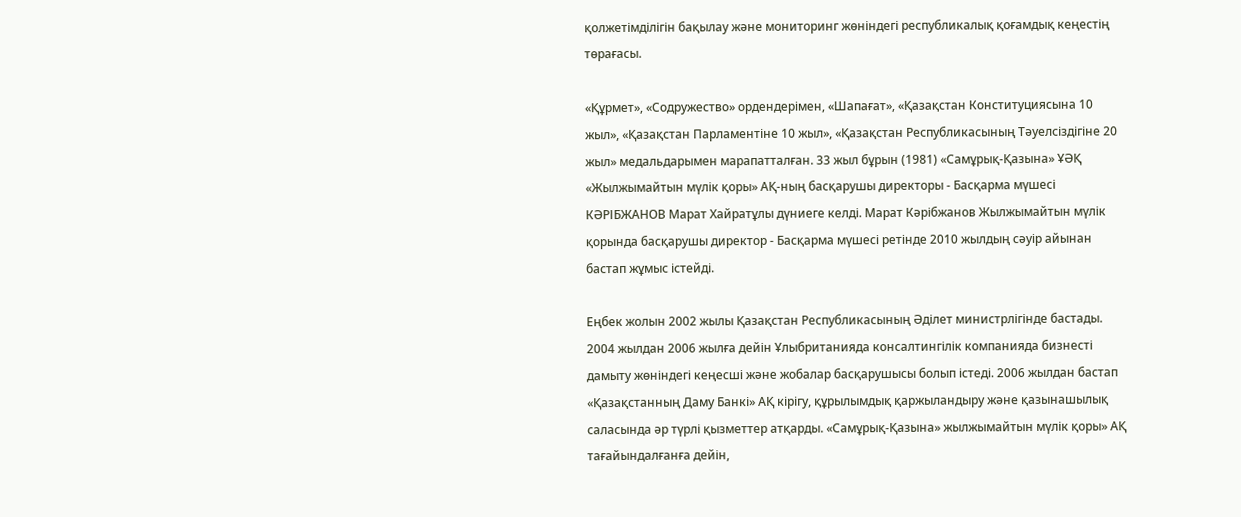қолжетімділігін бақылау және мониторинг жөніндегі республикалық қоғамдық кеңестің төрағасы.

«Құрмет», «Содружество» ордендерімен, «Шапағат», «Қазақстан Конституциясына 10 жыл», «Қазақстан Парламентіне 10 жыл», «Қазақстан Республикасының Тәуелсіздігіне 20 жыл» медальдарымен марапатталған. 33 жыл бұрын (1981) «Самұрық-Қазына» ҰӘҚ «Жылжымайтын мүлік қоры» АҚ-ның басқарушы директоры - Басқарма мүшесі КӘРІБЖАНОВ Марат Хайратұлы дүниеге келді. Марат Кәрібжанов Жылжымайтын мүлік қорында басқарушы директор - Басқарма мүшесі ретінде 2010 жылдың сәуір айынан бастап жұмыс істейді.

Еңбек жолын 2002 жылы Қазақстан Республикасының Әділет министрлігінде бастады. 2004 жылдан 2006 жылға дейін Ұлыбританияда консалтингілік компанияда бизнесті дамыту жөніндегі кеңесші және жобалар басқарушысы болып істеді. 2006 жылдан бастап «Қазақстанның Даму Банкі» АҚ кірігу, құрылымдық қаржыландыру және қазынашылық саласында әр түрлі қызметтер атқарды. «Самұрық-Қазына» жылжымайтын мүлік қоры» АҚ тағайындалғанға дейін,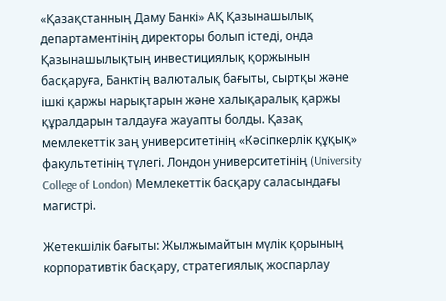«Қазақстанның Даму Банкі» АҚ Қазынашылық департаментінің директоры болып істеді, онда Қазынашылықтың инвестициялық қоржынын басқаруға, Банктің валюталық бағыты, сыртқы және ішкі қаржы нарықтарын және халықаралық қаржы құралдарын талдауға жауапты болды. Қазақ мемлекеттік заң университетінің «Кәсіпкерлік құқық» факультетінің түлегі. Лондон университетінің (University College of London) Мемлекеттік басқару саласындағы магистрі.

Жетекшілік бағыты: Жылжымайтын мүлік қорының корпоративтік басқару, стратегиялық жоспарлау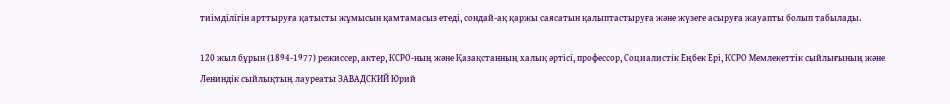тиімділігін арттыруға қатысты жұмысын қамтамасыз етеді, сондай-ақ қаржы саясатын қалыптастыруға және жүзеге асыруға жауапты болып табылады.

120 жыл бұрын (1894-1977) режиссер, актер, КСРО-ның және Қазақстанның халық әртісі, профессор, Социалистік Еңбек Ері, КСРО Мемлекеттік сыйлығының және Лениндік сыйлықтың лауреаты ЗАВАДСКИЙ Юрий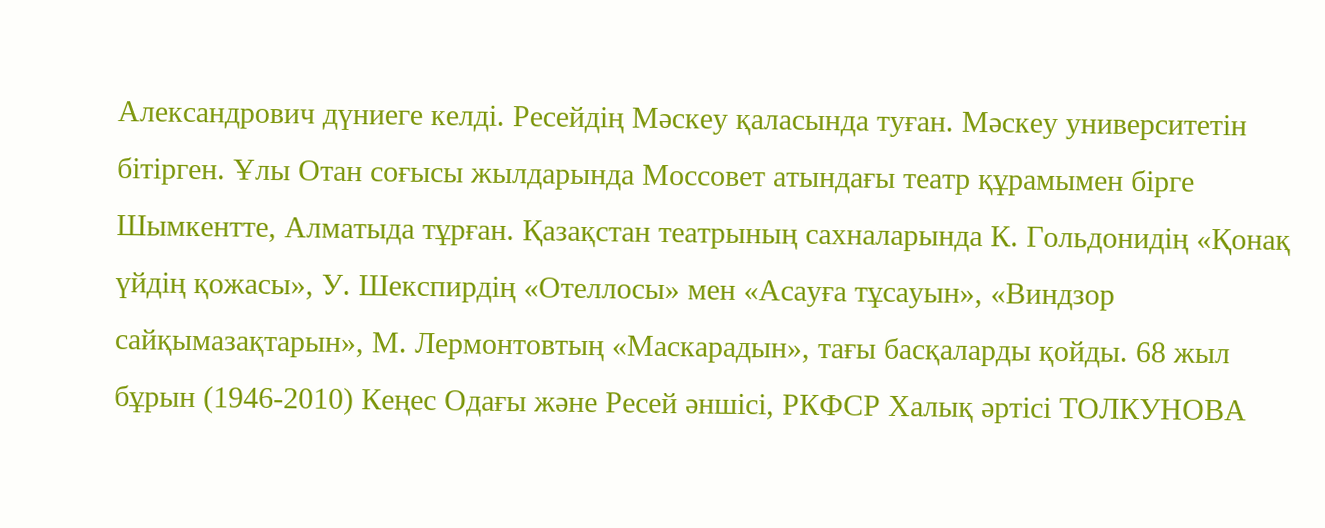Александрович дүниеге келді. Ресейдің Мәскеу қаласында туған. Мәскеу университетін бітірген. Ұлы Отан соғысы жылдарында Моссовет атындағы театр құрамымен бірге Шымкентте, Алматыда тұрған. Қазақстан театрының сахналарында К. Гольдонидің «Қонақ үйдің қожасы», У. Шекспирдің «Отеллосы» мен «Асауға тұсауын», «Виндзор сайқымазақтарын», М. Лермонтовтың «Маскарадын», тағы басқаларды қойды. 68 жыл бұрын (1946-2010) Кеңес Одағы және Ресей әншісі, РКФСР Халық әртісі ТОЛКУНОВА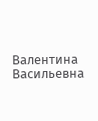Валентина Васильевна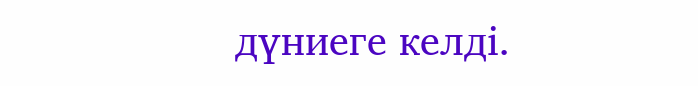дүниеге келді.